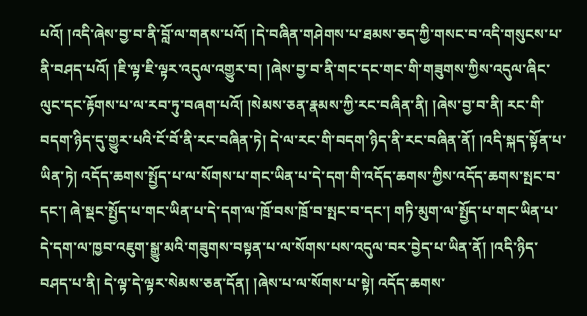པའོ། །འདི་ཞེས་བྱ་བ་ནི་བློ་ལ་གནས་པའོ། །དེ་བཞིན་གཤེགས་པ་ཐམས་ཅད་ཀྱི་གསང་བ་འདི་གསུངས་པ་ནི་བཤད་པའོ། །ཇི་ལྟ་ཇི་ལྟར་འདུལ་འགྱུར་བ། །ཞེས་བྱ་བ་ནི་གང་དང་གང་གི་གཟུགས་ཀྱིས་འདུལ་ཞིང་ལུང་དང་རྟོགས་པ་ལ་རབ་ཏུ་བཞག་པའོ། །སེམས་ཅན་རྣམས་ཀྱི་རང་བཞིན་ནི། །ཞེས་བྱ་བ་ནི། རང་གི་བདག་ཉིད་དུ་གྱུར་པའི་ངོ་བོ་ནི་རང་བཞིན་ཏེ། དེ་ལ་རང་གི་བདག་ཉིད་ནི་རང་བཞིན་ནོ། །འདི་སྐད་སྟོན་པ་ཡིན་ཏེ། འདོད་ཆགས་སྤྱོད་པ་ལ་སོགས་པ་གང་ཡིན་པ་དེ་དག་གི་འདོད་ཆགས་ཀྱིས་འདོད་ཆགས་སྤང་བ་དང་། ཞེ་སྡང་སྤྱོད་པ་གང་ཡིན་པ་དེ་དག་ལ་ཁྲོ་བས་ཁྲོ་བ་སྤང་བ་དང་། གཏི་མུག་ལ་སྤྱོད་པ་གང་ཡིན་པ་དེ་དག་ལ་ཁྱབ་འཇུག་སྒྱུ་མའི་གཟུགས་བསྟན་པ་ལ་སོགས་པས་འདུལ་བར་བྱེད་པ་ཡིན་ནོ། །འདི་ཉིད་བཤད་པ་ནི། དེ་ལྟ་དེ་ལྟར་སེམས་ཅན་དོན། །ཞེས་པ་ལ་སོགས་པ་སྟེ། འདོད་ཆགས་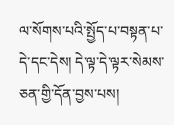ལ་སོགས་པའི་སྤྱོད་པ་བསྟན་པ་དེ་དང་དེས། དེ་ལྟ་དེ་ལྟར་སེམས་ཅན་གྱི་དོན་བྱས་པས།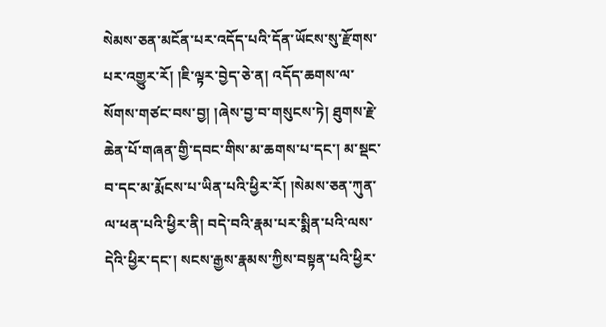སེམས་ཅན་མངོན་པར་འདོད་པའི་དོན་ཡོངས་སུ་རྫོགས་པར་འགྱུར་རོ། །ཇི་ལྟར་བྱེད་ཅེ་ན། འདོད་ཆགས་ལ་སོགས་གཙང་བས་བྱ། །ཞེས་བྱ་བ་གསུངས་ཏེ། ཐུགས་རྗེ་ཆེན་པོ་གཞན་གྱི་དབང་གིས་མ་ཆགས་པ་དང་། མ་སྡང་བ་དང་མ་རྨོངས་པ་ཡིན་པའི་ཕྱིར་རོ། །སེམས་ཅན་ཀུན་ལ་ཕན་པའི་ཕྱིར་ནི། བདེ་བའི་རྣམ་པར་སྨིན་པའི་ལས་དེའི་ཕྱིར་དང་། སངས་རྒྱས་རྣམས་ཀྱིས་བསྟན་པའི་ཕྱིར་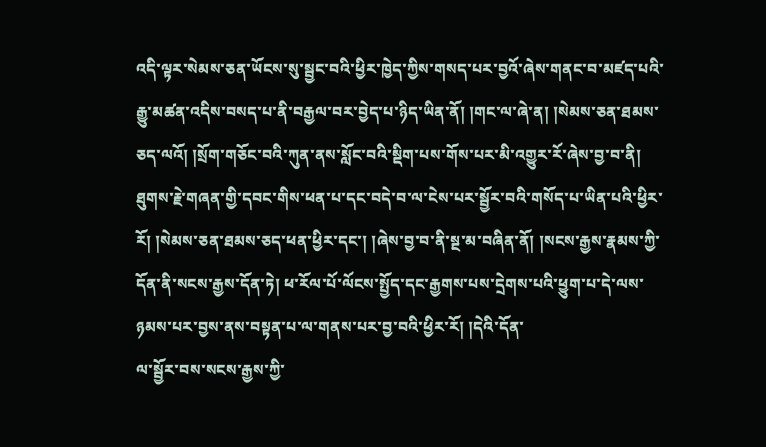འདི་ལྟར་སེམས་ཅན་ཡོངས་སུ་སྦྱང་བའི་ཕྱིར་ཁྱེད་ཀྱིས་གསད་པར་བྱའོ་ཞེས་གནང་བ་མཛད་པའི་རྒྱུ་མཚན་འདིས་བསད་པ་ནི་བརྒྱལ་བར་བྱེད་པ་ཉིད་ཡིན་ནོ། །གང་ལ་ཞེ་ན། །སེམས་ཅན་ཐམས་ཅད་ལའོ། །སྲོག་གཅོང་བའི་ཀུན་ནས་སློང་བའི་སྡིག་པས་གོས་པར་མི་འགྱུར་རོ་ཞེས་བྱ་བ་ནི། ཐུགས་རྗེ་གཞན་གྱི་དབང་གིས་ཕན་པ་དང་བདེ་བ་ལ་ངེས་པར་སྦྱོར་བའི་གསོད་པ་ཡིན་པའི་ཕྱིར་རོ། །སེམས་ཅན་ཐམས་ཅད་ཕན་ཕྱིར་དང་། །ཞེས་བྱ་བ་ནི་སྔ་མ་བཞིན་ནོ། །སངས་རྒྱས་རྣམས་ཀྱི་དོན་ནི་སངས་རྒྱས་དོན་ཏེ། ཕ་རོལ་པོ་ལོངས་སྤྱོད་དང་རྒྱགས་པས་དྲེགས་པའི་ཕྱུག་པ་དེ་ལས་ཉམས་པར་བྱས་ནས་བསྟན་པ་ལ་གནས་པར་བྱ་བའི་ཕྱིར་རོ། །དེའི་དོན་
ལ་སྦྱོར་བས་སངས་རྒྱས་ཀྱི་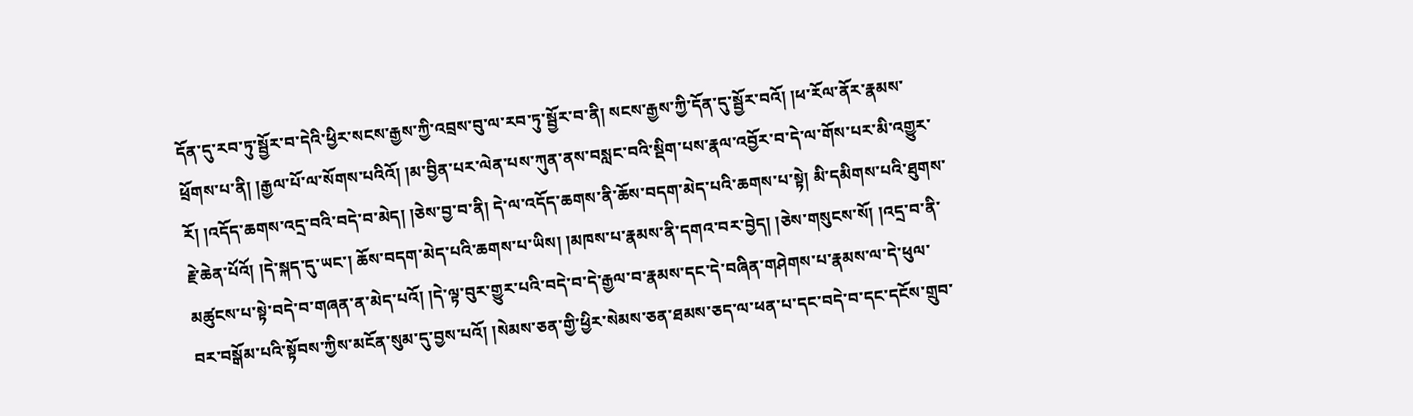དོན་དུ་རབ་ཏུ་སྦྱོར་བ་དེའི་ཕྱིར་སངས་རྒྱས་ཀྱི་འབྲས་བུ་ལ་རབ་ཏུ་སྦྱོར་བ་ནི། སངས་རྒྱས་ཀྱི་དོན་དུ་སྦྱོར་བའོ། །ཕ་རོལ་ནོར་རྣམས་ཕྲོགས་པ་ནི། །རྒྱལ་པོ་ལ་སོགས་པའིའོ། །མ་བྱིན་པར་ལེན་པས་ཀུན་ནས་བསླང་བའི་སྡིག་པས་རྣལ་འབྱོར་བ་དེ་ལ་གོས་པར་མི་འགྱུར་རོ། །འདོད་ཆགས་འདྲ་བའི་བདེ་བ་མེད། །ཅེས་བྱ་བ་ནི། དེ་ལ་འདོད་ཆགས་ནི་ཆོས་བདག་མེད་པའི་ཆགས་པ་སྟེ། མི་དམིགས་པའི་ཐུགས་རྗེ་ཆེན་པོའོ། །དེ་སྐད་དུ་ཡང་། ཆོས་བདག་མེད་པའི་ཆགས་པ་ཡིས། །མཁས་པ་རྣམས་ནི་དགའ་བར་བྱེད། །ཅེས་གསུངས་སོ། །འདྲ་བ་ནི་མཚུངས་པ་སྟེ་བདེ་བ་གཞན་ན་མེད་པའོ། །དེ་ལྟ་བུར་གྱུར་པའི་བདེ་བ་དེ་རྒྱལ་བ་རྣམས་དང་དེ་བཞིན་གཤེགས་པ་རྣམས་ལ་དེ་ཕུལ་བར་བསྒོམ་པའི་སྟོབས་ཀྱིས་མངོན་སུམ་དུ་བྱས་པའོ། །སེམས་ཅན་གྱི་ཕྱིར་སེམས་ཅན་ཐམས་ཅད་ལ་ཕན་པ་དང་བདེ་བ་དང་དངོས་གྲུབ་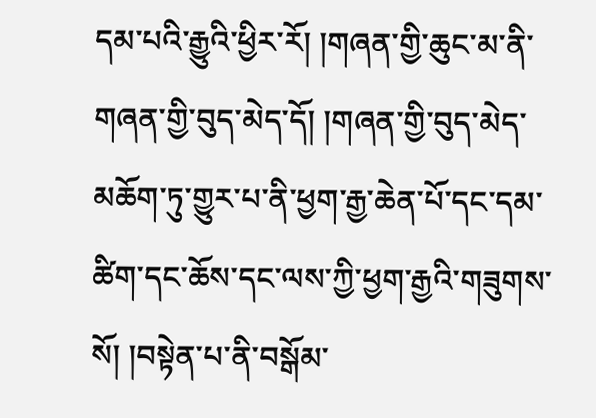དམ་པའི་རྒྱུའི་ཕྱིར་རོ། །གཞན་གྱི་ཆུང་མ་ནི་གཞན་གྱི་བུད་མེད་དོ། །གཞན་གྱི་བུད་མེད་མཆོག་ཏུ་གྱུར་པ་ནི་ཕྱག་རྒྱ་ཆེན་པོ་དང་དམ་ཚིག་དང་ཆོས་དང་ལས་ཀྱི་ཕྱག་རྒྱའི་གཟུགས་སོ། །བསྟེན་པ་ནི་བསྒོམ་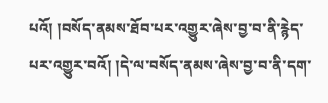པའོ། །བསོད་ནམས་ཐོབ་པར་འགྱུར་ཞེས་བྱ་བ་ནི་རྙེད་པར་འགྱུར་བའོ། །དེ་ལ་བསོད་ནམས་ཞེས་བྱ་བ་ནི་དག་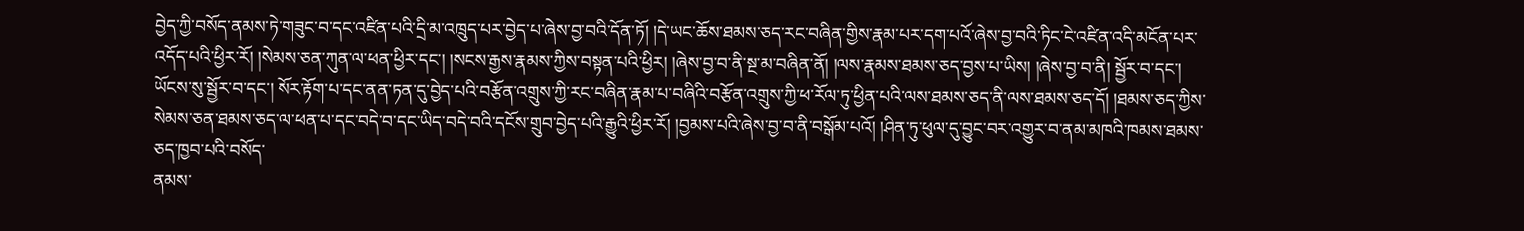བྱེད་ཀྱི་བསོད་ནམས་ཏེ་གཟུང་བ་དང་འཛིན་པའི་དྲི་མ་འཁྲུད་པར་བྱེད་པ་ཞེས་བྱ་བའི་དོན་ཏོ། །དེ་ཡང་ཆོས་ཐམས་ཅད་རང་བཞིན་གྱིས་རྣམ་པར་དག་པའོ་ཞེས་བྱ་བའི་ཏིང་ངེ་འཛིན་འདི་མངོན་པར་འདོད་པའི་ཕྱིར་རོ། །སེམས་ཅན་ཀུན་ལ་ཕན་ཕྱིར་དང་། །སངས་རྒྱས་རྣམས་ཀྱིས་བསྟན་པའི་ཕྱིར། །ཞེས་བྱ་བ་ནི་སྔ་མ་བཞིན་ནོ། །ལས་རྣམས་ཐམས་ཅད་བྱས་པ་ཡིས། །ཞེས་བྱ་བ་ནི། སྦྱོར་བ་དང་། ཡོངས་སུ་སྦྱོར་བ་དང་། སོར་རྟོག་པ་དང་ནན་ཏན་དུ་བྱེད་པའི་བརྩོན་འགྲུས་ཀྱི་རང་བཞིན་རྣམ་པ་བཞིའི་བརྩོན་འགྲུས་ཀྱི་ཕ་རོལ་ཏུ་ཕྱིན་པའི་ལས་ཐམས་ཅད་ནི་ལས་ཐམས་ཅད་དོ། །ཐམས་ཅད་ཀྱིས་སེམས་ཅན་ཐམས་ཅད་ལ་ཕན་པ་དང་བདེ་བ་དང་ཡིད་བདེ་བའི་དངོས་གྲུབ་བྱེད་པའི་རྒྱུའི་ཕྱིར་རོ། །བྱམས་པའི་ཞེས་བྱ་བ་ནི་བསྒོམ་པའོ། །ཤིན་ཏུ་ཕུལ་དུ་བྱུང་བར་འགྱུར་བ་ནམ་མཁའི་ཁམས་ཐམས་ཅད་ཁྱབ་པའི་བསོད་
ནམས་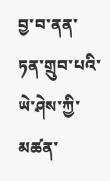བྱ་བ་ནན་ཏན་གྲུབ་པའི་ཡེ་ཤེས་ཀྱི་མཚན་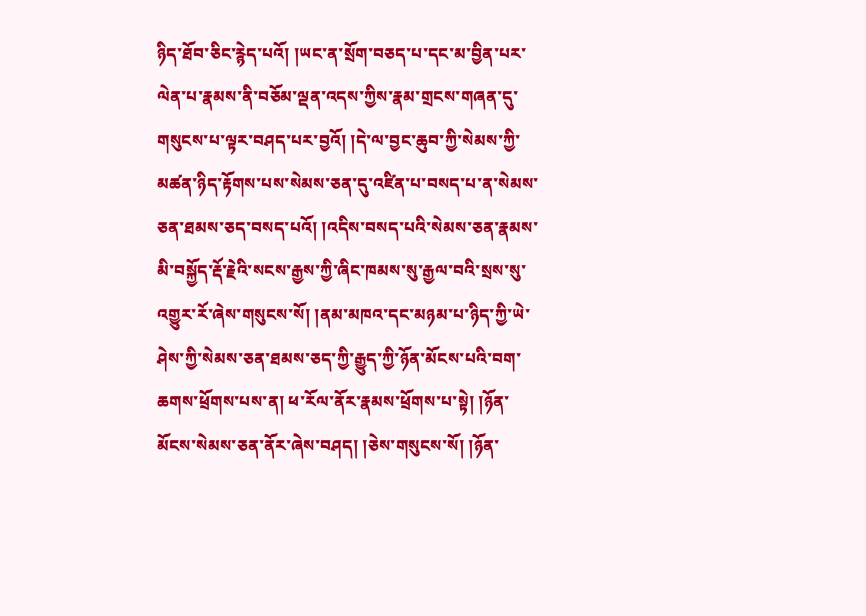ཉིད་ཐོབ་ཅིང་རྙེད་པའོ། །ཡང་ན་སྲོག་བཅད་པ་དང་མ་བྱིན་པར་ལེན་པ་རྣམས་ནི་བཅོམ་ལྡན་འདས་ཀྱིས་རྣམ་གྲངས་གཞན་དུ་གསུངས་པ་ལྟར་བཤད་པར་བྱའོ། །དེ་ལ་བྱང་ཆུབ་ཀྱི་སེམས་ཀྱི་མཚན་ཉིད་རྟོགས་པས་སེམས་ཅན་དུ་འཛིན་པ་བསད་པ་ན་སེམས་ཅན་ཐམས་ཅད་བསད་པའོ། །འདིས་བསད་པའི་སེམས་ཅན་རྣམས་མི་བསྐྱོད་རྡོ་རྗེའི་སངས་རྒྱས་ཀྱི་ཞིང་ཁམས་སུ་རྒྱལ་བའི་སྲས་སུ་འགྱུར་རོ་ཞེས་གསུངས་སོ། །ནམ་མཁའ་དང་མཉམ་པ་ཉིད་ཀྱི་ཡེ་ཤེས་ཀྱི་སེམས་ཅན་ཐམས་ཅད་ཀྱི་རྒྱུད་ཀྱི་ཉོན་མོངས་པའི་བག་ཆགས་ཕྲོགས་པས་ན། ཕ་རོལ་ནོར་རྣམས་ཕྲོགས་པ་སྟེ། །ཉོན་མོངས་སེམས་ཅན་ནོར་ཞེས་བཤད། །ཅེས་གསུངས་སོ། །ཉོན་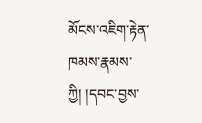མོངས་འཇིག་རྟེན་ཁམས་རྣམས་ཀྱི། །དབང་བྱས་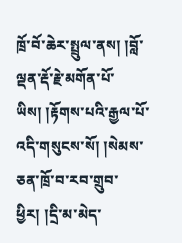ཁྲོ་བོ་ཆེར་སྤྲུལ་ནས། །བློ་ལྡན་རྡོ་རྗེ་མགོན་པོ་ཡིས། །རྟོགས་པའི་རྒྱལ་པོ་འདི་གསུངས་སོ། །སེམས་ཅན་ཁྲོ་བ་རབ་གྲུབ་ཕྱིར། །དྲི་མ་མེད་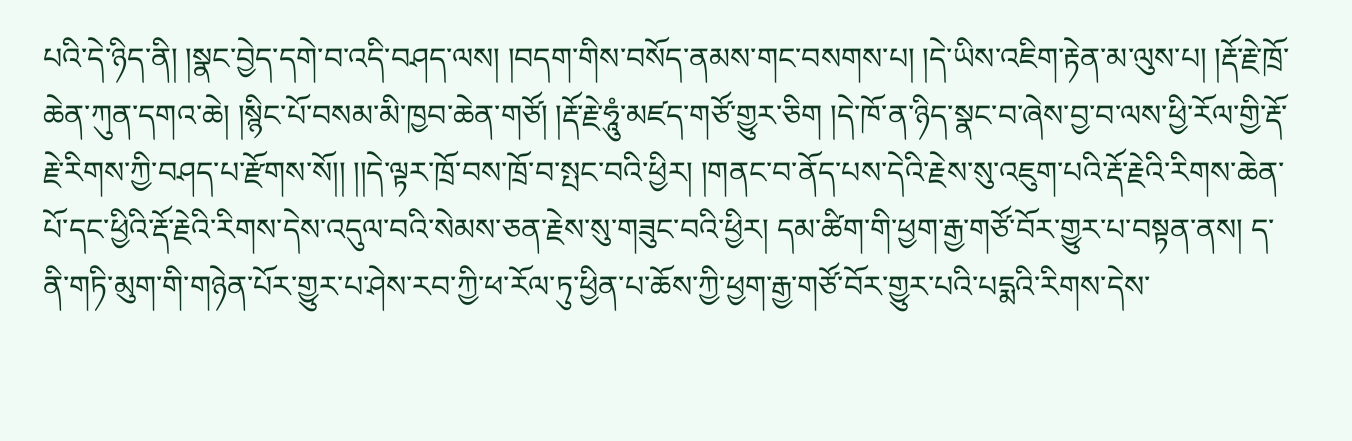པའི་དེ་ཉིད་ནི། །སྣང་བྱེད་དགེ་བ་འདི་བཤད་ལས། །བདག་གིས་བསོད་ནམས་གང་བསགས་པ། །དེ་ཡིས་འཇིག་རྟེན་མ་ལུས་པ། །རྡོ་རྗེ་ཁྲོ་ཆེན་ཀུན་དགའ་ཆེ། །སྙིང་པོ་བསམ་མི་ཁྱབ་ཆེན་གཙོ། །རྡོ་རྗེ་ཧཱུཾ་མཛད་གཙོ་གྱུར་ཅིག །དེ་ཁོ་ན་ཉིད་སྣང་བ་ཞེས་བྱ་བ་ལས་ཕྱི་རོལ་གྱི་རྡོ་རྗེ་རིགས་ཀྱི་བཤད་པ་རྫོགས་སོ།། །།དེ་ལྟར་ཁྲོ་བས་ཁྲོ་བ་སྤང་བའི་ཕྱིར། །གནང་བ་ནོད་པས་དེའི་རྗེས་སུ་འཇུག་པའི་རྡོ་རྗེའི་རིགས་ཆེན་པོ་དང་ཕྱིའི་རྡོ་རྗེའི་རིགས་དེས་འདུལ་བའི་སེམས་ཅན་རྗེས་སུ་གཟུང་བའི་ཕྱིར། དམ་ཚིག་གི་ཕྱག་རྒྱ་གཙོ་བོར་གྱུར་པ་བསྟན་ནས། ད་ནི་གཏི་མུག་གི་གཉེན་པོར་གྱུར་པ་ཤེས་རབ་ཀྱི་ཕ་རོལ་ཏུ་ཕྱིན་པ་ཆོས་ཀྱི་ཕྱག་རྒྱ་གཙོ་བོར་གྱུར་པའི་པདྨའི་རིགས་དེས་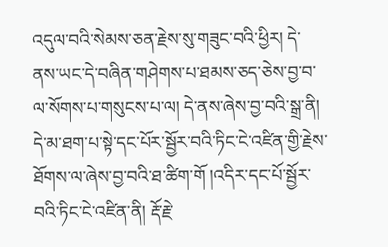འདུལ་བའི་སེམས་ཅན་རྗེས་སུ་གཟུང་བའི་ཕྱིར། དེ་ནས་ཡང་དེ་བཞིན་གཤེགས་པ་ཐམས་ཅད་ཅེས་བྱ་བ་ལ་སོགས་པ་གསུངས་པ་ལ། དེ་ནས་ཞེས་བྱ་བའི་སྒྲ་ནི། དེ་མ་ཐག་པ་སྟེ་དང་པོར་སྦྱོར་བའི་ཏིང་ངེ་འཛིན་གྱི་རྗེས་ཐོགས་ལ་ཞེས་བྱ་བའི་ཐ་ཚིག་གོ །འདིར་དང་པོ་སྦྱོར་བའི་ཏིང་ངེ་འཛིན་ནི། རྡོ་རྗེ་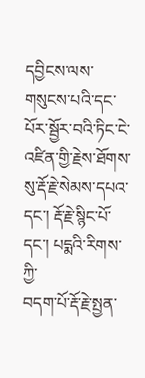དབྱིངས་ལས་གསུངས་པའི་དང་པོར་སྦྱོར་བའི་ཏིང་ངེ་འཛིན་གྱི་རྗེས་ཐོགས་སུ་རྡོ་རྗེ་སེམས་དཔའ་དང་། རྡོ་རྗེ་སྙིང་པོ་དང་། པདྨའི་རིགས་ཀྱི་
བདག་པོ་རྡོ་རྗེ་སྤྱན་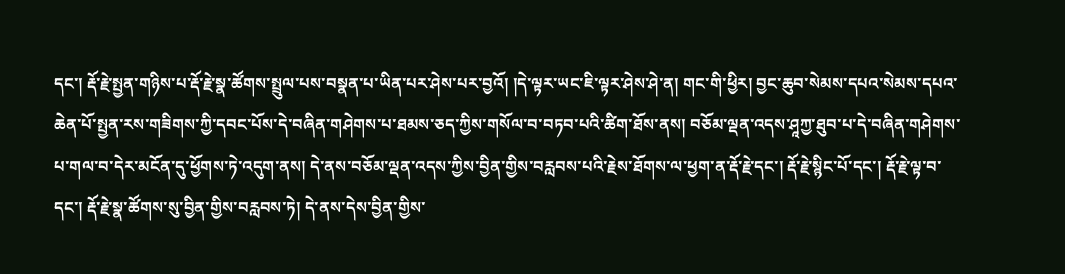དང་། རྡོ་རྗེ་སྤྱན་གཉིས་པ་རྡོ་རྗེ་སྣ་ཚོགས་སྤྲུལ་པས་བསྣན་པ་ཡིན་པར་ཤེས་པར་བྱའོ། །དེ་ལྟར་ཡང་ཇི་ལྟར་ཤེས་ཤེ་ན། གང་གི་ཕྱིར། བྱང་ཆུབ་སེམས་དཔའ་སེམས་དཔའ་ཆེན་པོ་སྤྱན་རས་གཟིགས་ཀྱི་དབང་པོས་དེ་བཞིན་གཤེགས་པ་ཐམས་ཅད་ཀྱིས་གསོལ་བ་བཏབ་པའི་ཚིག་ཐོས་ནས། བཅོམ་ལྡན་འདས་ཤཱཀྱ་ཐུབ་པ་དེ་བཞིན་གཤེགས་པ་གལ་བ་དེར་མངོན་དུ་ཕྱོགས་ཏེ་འདུག་ནས། དེ་ནས་བཅོམ་ལྡན་འདས་ཀྱིས་བྱིན་གྱིས་བརླབས་པའི་རྗེས་ཐོགས་ལ་ཕྱག་ན་རྡོ་རྗེ་དང་། རྡོ་རྗེ་སྙིང་པོ་དང་། རྡོ་རྗེ་ལྟ་བ་དང་། རྡོ་རྗེ་སྣ་ཚོགས་སུ་བྱིན་གྱིས་བརླབས་ཏེ། དེ་ནས་དེས་བྱིན་གྱིས་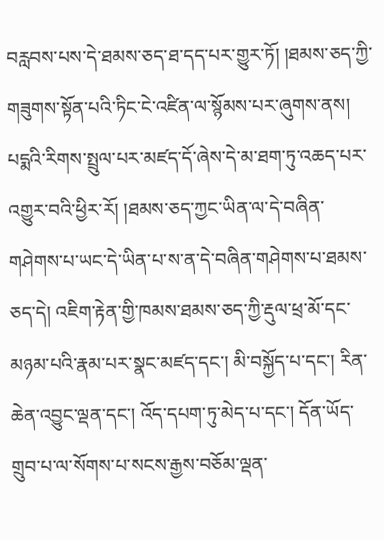བརླབས་པས་དེ་ཐམས་ཅད་ཐ་དད་པར་གྱུར་ཏོ། །ཐམས་ཅད་ཀྱི་གཟུགས་སྟོན་པའི་ཏིང་ངེ་འཛིན་ལ་སྙོམས་པར་ཞུགས་ནས། པདྨའི་རིགས་སྤྲུལ་པར་མཛད་དོ་ཞེས་དེ་མ་ཐག་ཏུ་འཆད་པར་འགྱུར་བའི་ཕྱིར་རོ། །ཐམས་ཅད་ཀྱང་ཡིན་ལ་དེ་བཞིན་གཤེགས་པ་ཡང་དེ་ཡིན་པ་ས་ན་དེ་བཞིན་གཤེགས་པ་ཐམས་ཅད་དེ། འཇིག་རྟེན་གྱི་ཁམས་ཐམས་ཅད་ཀྱི་རྡུལ་ཕྲ་མོ་དང་མཉམ་པའི་རྣམ་པར་སྣང་མཛད་དང་། མི་བསྐྱོད་པ་དང་། རིན་ཆེན་འབྱུང་ལྡན་དང་། འོད་དཔག་ཏུ་མེད་པ་དང་། དོན་ཡོད་གྲུབ་པ་ལ་སོགས་པ་སངས་རྒྱས་བཅོམ་ལྡན་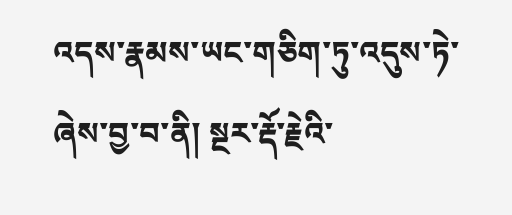འདས་རྣམས་ཡང་གཅིག་ཏུ་འདུས་ཏེ་ཞེས་བྱ་བ་ནི། སྔར་རྡོ་རྗེའི་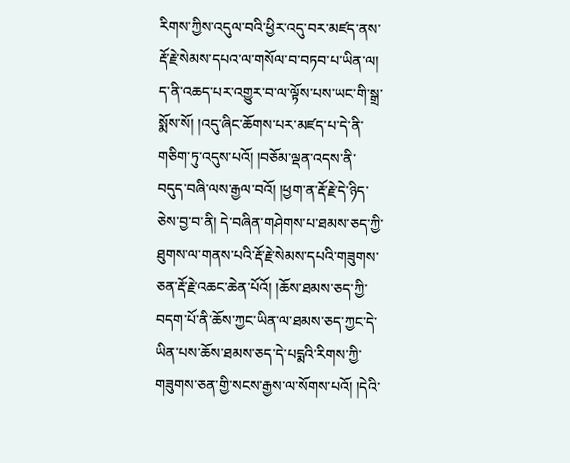རིགས་ཀྱིས་འདུལ་བའི་ཕྱིར་འདུ་བར་མཛད་ནས་རྡོ་རྗེ་སེམས་དཔའ་ལ་གསོལ་བ་བཏབ་པ་ཡིན་ལ། ད་ནི་འཆད་པར་འགྱུར་བ་ལ་ལྟོས་པས་ཡང་གི་སྒྲ་སྨོས་སོ། །འདུ་ཞིང་ཆོགས་པར་མཛད་པ་དེ་ནི་གཅིག་ཏུ་འདུས་པའོ། །བཅོམ་ལྡན་འདས་ནི་བདུད་བཞི་ལས་རྒྱལ་བའོ། །ཕྱག་ན་རྡོ་རྗེ་དེ་ཉིད་ཅེས་བྱ་བ་ནི། དེ་བཞིན་གཤེགས་པ་ཐམས་ཅད་ཀྱི་ཐུགས་ལ་གནས་པའི་རྡོ་རྗེ་སེམས་དཔའི་གཟུགས་ཅན་རྡོ་རྗེ་འཆང་ཆེན་པོའོ། །ཆོས་ཐམས་ཅད་ཀྱི་བདག་པོ་ནི་ཆོས་ཀྱང་ཡིན་ལ་ཐམས་ཅད་ཀྱང་དེ་ཡིན་པས་ཆོས་ཐམས་ཅད་དེ་པདྨའི་རིགས་ཀྱི་གཟུགས་ཅན་གྱི་སངས་རྒྱས་ལ་སོགས་པའོ། །དེའི་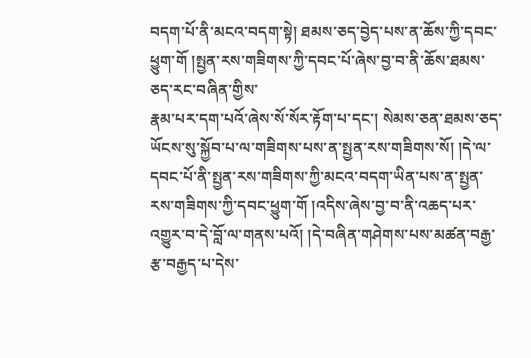བདག་པོ་ནི་མངའ་བདག་སྟེ། ཐམས་ཅད་བྱེད་པས་ན་ཆོས་ཀྱི་དབང་ཕྱུག་གོ །སྤྱན་རས་གཟིགས་ཀྱི་དབང་པོ་ཞེས་བྱ་བ་ནི་ཆོས་ཐམས་ཅད་རང་བཞིན་གྱིས་
རྣམ་པར་དག་པའོ་ཞེས་སོ་སོར་རྟོག་པ་དང་། སེམས་ཅན་ཐམས་ཅད་ཡོངས་སུ་སྐྱོབ་པ་ལ་གཟིགས་པས་ན་སྤྱན་རས་གཟིགས་སོ། །དེ་ལ་དབང་པོ་ནི་སྤྱན་རས་གཟིགས་ཀྱི་མངའ་བདག་ཡིན་པས་ན་སྤྱན་རས་གཟིགས་ཀྱི་དབང་ཕྱུག་གོ །འདིས་ཞེས་བྱ་བ་ནི་འཆད་པར་འགྱུར་བ་དེ་བློ་ལ་གནས་པའོ། །དེ་བཞིན་གཤེགས་པས་མཚན་བརྒྱ་རྩ་བརྒྱད་པ་དེས་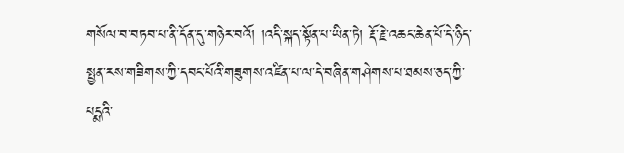གསོལ་བ་བཏབ་པ་ནི་དོན་དུ་གཉེར་བའོ། །འདི་སྐད་སྟོན་པ་ཡིན་ཏེ། རྡོ་རྗེ་འཆང་ཆེན་པོ་དེ་ཉིད་སྤྱན་རས་གཟིགས་ཀྱི་དབང་པོའི་གཟུགས་འཛིན་པ་ལ་དེ་བཞིན་གཤེགས་པ་ཐམས་ཅད་ཀྱི་པདྨའི་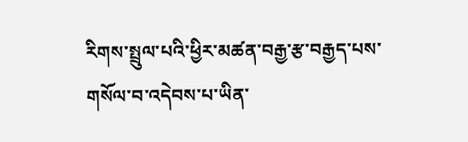རིགས་སྤྲུལ་པའི་ཕྱིར་མཚན་བརྒྱ་རྩ་བརྒྱད་པས་གསོལ་བ་འདེབས་པ་ཡིན་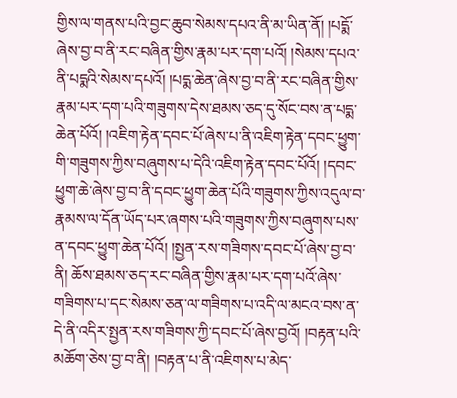གྱིས་ལ་གནས་པའི་བྱང་ཆུབ་སེམས་དཔའ་ནི་མ་ཡིན་ནོ། །པདྨོ་ཞེས་བྱ་བ་ནི་རང་བཞིན་གྱིས་རྣམ་པར་དག་པའོ། །སེམས་དཔའ་ནི་པདྨའི་སེམས་དཔའོ། །པདྨ་ཆེན་ཞེས་བྱ་བ་ནི་རང་བཞིན་གྱིས་རྣམ་པར་དག་པའི་གཟུགས་དེས་ཐམས་ཅད་དུ་སོང་བས་ན་པདྨ་ཆེན་པོའོ། །འཇིག་རྟེན་དབང་པོ་ཞེས་པ་ནི་འཇིག་རྟེན་དབང་ཕྱུག་གི་གཟུགས་ཀྱིས་བཞུགས་པ་དེའི་འཇིག་རྟེན་དབང་པོའོ། །དབང་ཕྱུག་ཆེ་ཞེས་བྱ་བ་ནི་དབང་ཕྱུག་ཆེན་པོའི་གཟུགས་ཀྱིས་འདུལ་བ་རྣམས་ལ་དོན་ཡོད་པར་ཞགས་པའི་གཟུགས་ཀྱིས་བཞུགས་པས་ན་དབང་ཕྱུག་ཆེན་པོའོ། །སྤྱན་རས་གཟིགས་དབང་པོ་ཞེས་བྱ་བ་ནི། ཆོས་ཐམས་ཅད་རང་བཞིན་གྱིས་རྣམ་པར་དག་པའོ་ཞེས་གཟིགས་པ་དང་སེམས་ཅན་ལ་གཟིགས་པ་འདི་ལ་མངའ་བས་ན་དེ་ནི་འདིར་སྤྱན་རས་གཟིགས་ཀྱི་དབང་པོ་ཞེས་བྱའོ། །བརྟན་པའི་མཆོག་ཅེས་བྱ་བ་ནི། །བརྟན་པ་ནི་འཇིགས་པ་མེད་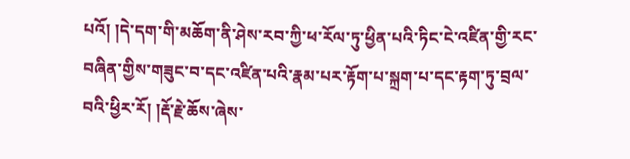པའོ། །དེ་དག་གི་མཆོག་ནི་ཤེས་རབ་ཀྱི་ཕ་རོལ་ཏུ་ཕྱིན་པའི་ཏིང་ངེ་འཛིན་གྱི་རང་བཞིན་གྱིས་གཟུང་བ་དང་འཛིན་པའི་རྣམ་པར་རྟོག་པ་སྐྲག་པ་དང་རྟག་ཏུ་བྲལ་བའི་ཕྱིར་རོ། །རྡོ་རྗེ་ཆོས་ཞེས་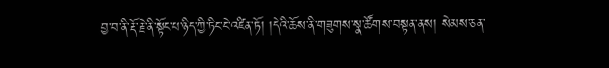བྱ་བ་ནི་རྡོ་རྗེ་ནི་སྟོང་པ་ཉིད་ཀྱི་ཏིང་ངེ་འཛིན་ཏོ། །དེའི་ཆོས་ནི་གཟུགས་སྣ་ཚོགས་བསྟན་ནས། སེམས་ཅན་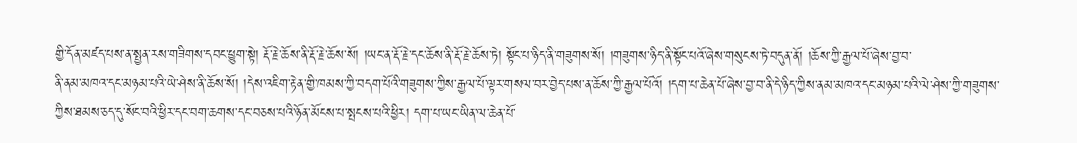གྱི་དོན་མཛད་པས་ན་སྤྱན་རས་གཟིགས་དབང་ཕྱུག་སྟེ། རྡོ་རྗེ་ཆོས་ནི་རྡོ་རྗེ་ཆོས་སོ། །ཡང་ན་རྡོ་རྗེ་དང་ཆོས་ནི་རྡོ་རྗེ་ཆོས་ཏེ། སྟོང་པ་ཉིད་ནི་གཟུགས་སོ། །གཟུགས་ཉིད་ནི་སྟོང་པའོ་ཞེས་གསུངས་ཏེ་བདུན་ནོ། །ཆོས་ཀྱི་རྒྱལ་པོ་ཞེས་བྱ་བ་
ནི་ནམ་མཁའ་དང་མཉམ་པའི་ཡེ་ཤེས་ནི་ཆོས་སོ། །དེས་འཇིག་རྟེན་གྱི་ཁམས་ཀྱི་བདག་པོའི་གཟུགས་ཀྱིས་རྒྱལ་པོ་ལྟར་གསལ་བར་བྱེད་པས་ན་ཆོས་ཀྱི་རྒྱལ་པོའོ། །དག་པ་ཆེན་པོ་ཞེས་བྱ་བ་ནི་དེ་ཉིད་ཀྱིས་ནམ་མཁའ་དང་མཉམ་པའི་ལེ་ཤེས་ཀྱི་གཟུགས་ཀྱིས་ཐམས་ཅད་དུ་སོང་བའི་ཕྱིར་དང་བག་ཆགས་དང་བཅས་པའི་ཉོན་མོངས་པ་སྤངས་པའི་ཕྱིར། དག་པ་ཡང་ཡིན་ལ་ཆེན་པོ་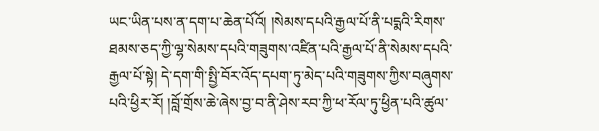ཡང་ཡིན་པས་ན་དག་པ་ཆེན་པོའོ། །སེམས་དཔའི་རྒྱལ་པོ་ནི་པདྨའི་རིགས་ཐམས་ཅད་ཀྱི་ལྷ་སེམས་དཔའི་གཟུགས་འཛིན་པའི་རྒྱལ་པོ་ནི་སེམས་དཔའི་རྒྱལ་པོ་སྟེ། དེ་དག་གི་སྤྱི་བོར་འོད་དཔག་ཏུ་མེད་པའི་གཟུགས་ཀྱིས་བཞུགས་པའི་ཕྱིར་རོ། །བློ་གྲོས་ཆེ་ཞེས་བྱ་བ་ནི་ཤེས་རབ་ཀྱི་ཕ་རོལ་ཏུ་ཕྱིན་པའི་ཚུལ་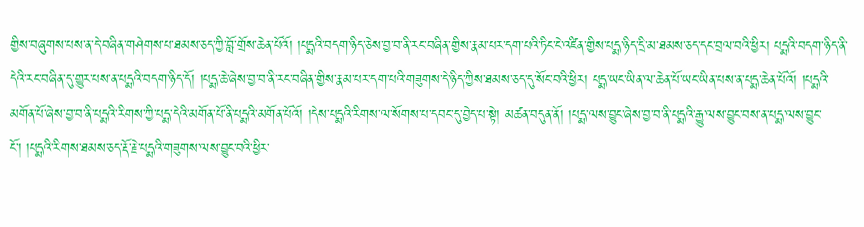གྱིས་བཞུགས་པས་ན་དེ་བཞིན་གཤེགས་པ་ཐམས་ཅད་ཀྱི་བློ་གྲོས་ཆེན་པོའོ། །པདྨའི་བདག་ཉིད་ཅེས་བྱ་བ་ནི་རང་བཞིན་གྱིས་རྣམ་པར་དག་པའི་ཏིང་ངེ་འཛིན་གྱིས་པདྨ་ཉིད་དྲི་མ་ཐམས་ཅད་དང་བྲལ་བའི་ཕྱིར། པདྨའི་བདག་ཉིད་ནི་དེའི་རང་བཞིན་དུ་གྱུར་པས་ན་པདྨའི་བདག་ཉིད་དོ། །པདྨ་ཆེ་ཞེས་བྱ་བ་ནི་རང་བཞིན་གྱིས་རྣམ་པར་དག་པའི་གཟུགས་དེ་ཉིད་ཀྱིས་ཐམས་ཅད་དུ་སོང་བའི་ཕྱིར། པདྨ་ཡང་ཡིན་ལ་ཆེན་པོ་ཡང་ཡིན་པས་ན་པདྨ་ཆེན་པོའོ། །པདྨའི་མགོན་པོ་ཞེས་བྱ་བ་ནི་པདྨའི་རིགས་ཀྱི་པདྨ་དེའི་མགོན་པོ་ནི་པདྨའི་མགོན་པོའོ། །དེས་པདྨའི་རིགས་ལ་སོགས་པ་དབང་དུ་བྱེད་པ་སྟེ། མཚན་བདུན་ནོ། །པདྨ་ལས་བྱུང་ཞེས་བྱ་བ་ནི་པདྨའི་རྒྱུ་ལས་བྱུང་བས་ན་པདྨ་ལས་བྱུང་ངོ་། །པདྨའི་རིགས་ཐམས་ཅད་རྡོ་རྗེ་པདྨའི་གཟུགས་ལས་བྱུང་བའི་ཕྱིར་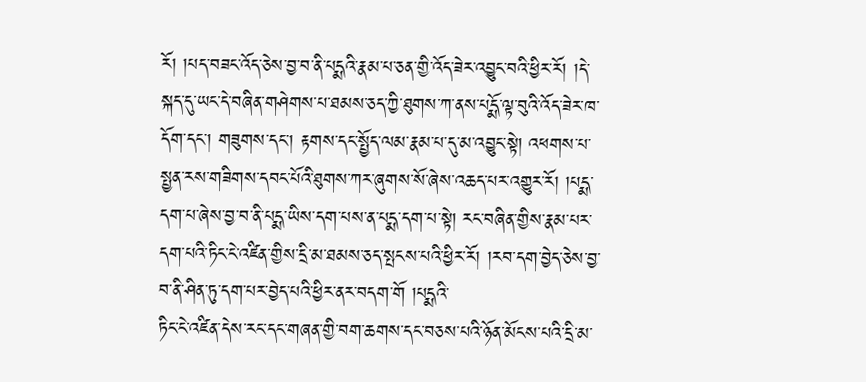རོ། །པད་བཟང་འོད་ཅེས་བྱ་བ་ནི་པདྨའི་རྣམ་པ་ཅན་གྱི་འོད་ཟེར་འབྱུང་བའི་ཕྱིར་རོ། །དེ་སྐད་དུ་ཡང་དེ་བཞིན་གཤེགས་པ་ཐམས་ཅད་ཀྱི་ཐུགས་ཀ་ནས་པདྨོ་ལྟ་བུའི་འོད་ཟེར་ཁ་དོག་དང་། གཟུགས་དང་། རྟགས་དང་སྤྱོད་ལམ་རྣམ་པ་དུ་མ་འབྱུང་སྟེ། འཕགས་པ་སྤྱན་རས་གཟིགས་དབང་པོའི་ཐུགས་ཀར་ཞུགས་སོ་ཞེས་འཆད་པར་འགྱུར་རོ། །པདྨ་དག་པ་ཞེས་བྱ་བ་ནི་པདྨ་ཡིས་དག་པས་ན་པདྨ་དག་པ་སྟེ། རང་བཞིན་གྱིས་རྣམ་པར་དག་པའི་ཏིང་ངེ་འཛིན་གྱིས་དྲི་མ་ཐམས་ཅད་སྤངས་པའི་ཕྱིར་རོ། །རབ་དག་བྱེད་ཅེས་བྱ་བ་ནི་ཤིན་ཏུ་དག་པར་བྱེད་པའི་ཕྱིར་ནར་བདག་གོ །པདྨའི་
ཏིང་ངེ་འཛིན་དེས་རང་དང་གཞན་གྱི་བག་ཆགས་དང་བཅས་པའི་ཉོན་མོངས་པའི་དྲི་མ་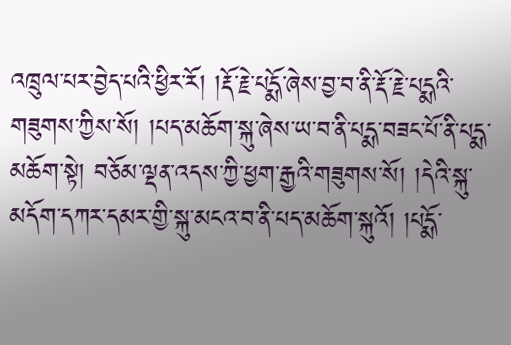འཁྲུལ་པར་བྱེད་པའི་ཕྱིར་རོ། །རྡོ་རྗེ་པདྨོ་ཞེས་བྱ་བ་ནི་རྡོ་རྗེ་པདྨའི་གཟུགས་ཀྱིས་སོ། །པད་མཆོག་སྐུ་ཞེས་ཡ་བ་ནི་པདྨ་བཟང་པོ་ནི་པདྨ་མཆོག་སྟེ། བཅོམ་ལྡན་འདས་ཀྱི་ཕྱག་རྒྱའི་གཟུགས་སོ། །དེའི་སྐུ་མདོག་དཀར་དམར་གྱི་སྐུ་མངའ་བ་ནི་པད་མཆོག་སྐུའོ། །པདྨོ་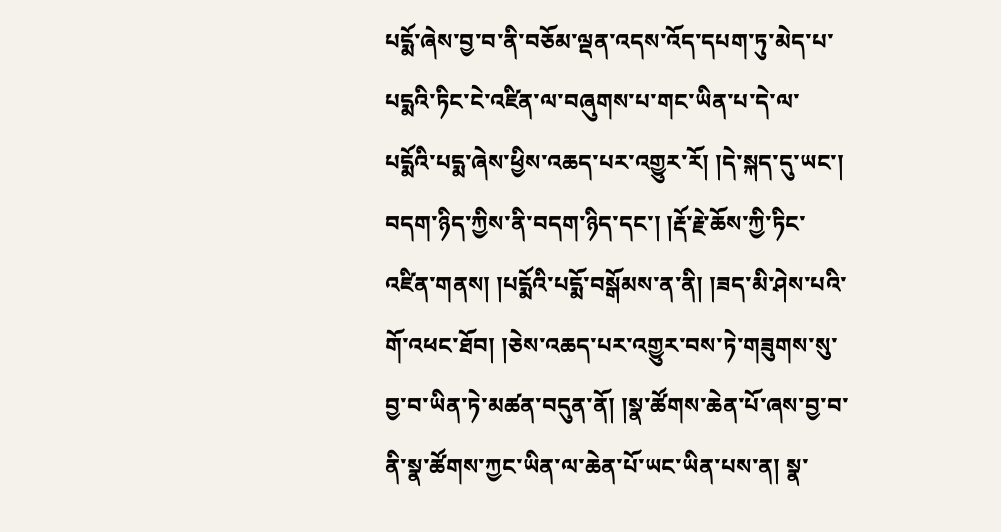པདྨོ་ཞེས་བྱ་བ་ནི་བཅོམ་ལྡན་འདས་འོད་དཔག་ཏུ་མེད་པ་པདྨའི་ཏིང་ངེ་འཛིན་ལ་བཞུགས་པ་གང་ཡིན་པ་དེ་ལ་པདྨོའི་པདྨ་ཞེས་ཕྱིས་འཆད་པར་འགྱུར་རོ། །དེ་སྐད་དུ་ཡང་། བདག་ཉིད་ཀྱིས་ནི་བདག་ཉིད་དང་། །རྡོ་རྗེ་ཆོས་ཀྱི་ཏིང་འཛིན་གནས། །པདྨོའི་པདྨོ་བསྒོམས་ན་ནི། །ཟད་མི་ཤེས་པའི་གོ་འཕང་ཐོབ། །ཅེས་འཆད་པར་འགྱུར་བས་ཏེ་གཟུགས་སུ་བྱ་བ་ཡིན་ཏེ་མཚན་བདུན་ནོ། །སྣ་ཚོགས་ཆེན་པོ་ཞས་བྱ་བ་ནི་སྣ་ཚོགས་ཀྱང་ཡིན་ལ་ཆེན་པོ་ཡང་ཡིན་པས་ན། སྣ་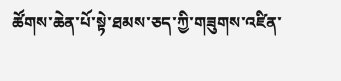ཚོགས་ཆེན་པོ་སྟེ་ཐམས་ཅད་ཀྱི་གཟུགས་འཛིན་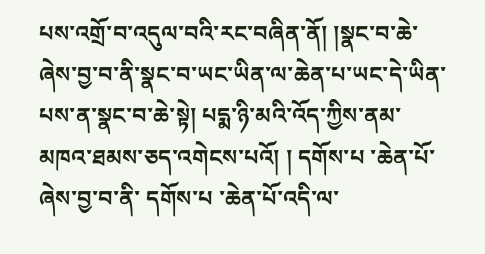པས་འགྲོ་བ་འདུལ་བའི་རང་བཞིན་ནོ། །སྣང་བ་ཆེ་ཞེས་བྱ་བ་ནི་སྣང་བ་ཡང་ཡིན་ལ་ཆེན་པ་ཡང་དེ་ཡིན་པས་ན་སྣང་བ་ཆེ་སྟེ། པདྨ་ཉི་མའི་འོད་ཀྱིས་ནམ་མཁའ་ཐམས་ཅད་འགེངས་པའོ། ། དགོས་པ ་ཆེན་པོ་ཞེས་བྱ་བ་ནི་ དགོས་པ ་ཆེན་པོ་འདི་ལ་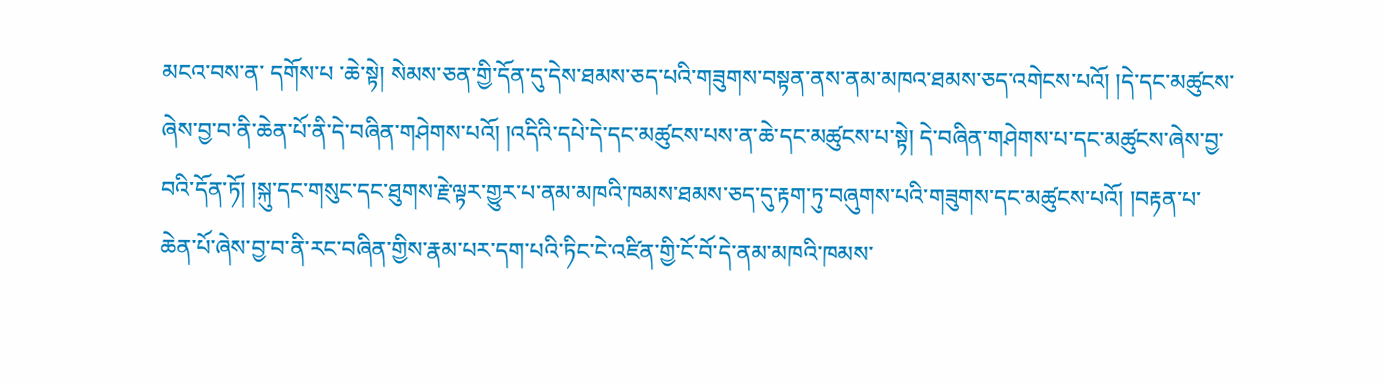མངའ་བས་ན་ དགོས་པ ་ཆེ་སྟེ། སེམས་ཅན་གྱི་དོན་དུ་དེས་ཐམས་ཅད་པའི་གཟུགས་བསྟན་ནས་ནམ་མཁའ་ཐམས་ཅད་འགེངས་པའོ། །དེ་དང་མཚུངས་ཞེས་བྱ་བ་ནི་ཆེན་པོ་ནི་དེ་བཞིན་གཤེགས་པའོ། །འདིའི་དཔེ་དེ་དང་མཚུངས་པས་ན་ཆེ་དང་མཚུངས་པ་སྟེ། དེ་བཞིན་གཤེགས་པ་དང་མཚུངས་ཞེས་བྱ་བའི་དོན་ཏོ། །སྐུ་དང་གསུང་དང་ཐུགས་རྗེ་ལྟར་གྱུར་པ་ནམ་མཁའི་ཁམས་ཐམས་ཅད་དུ་རྟག་ཏུ་བཞུགས་པའི་གཟུགས་དང་མཚུངས་པའོ། །བརྟན་པ་ཆེན་པོ་ཞེས་བྱ་བ་ནི་རང་བཞིན་གྱིས་རྣམ་པར་དག་པའི་ཏིང་ངེ་འཛིན་གྱི་ངོ་བོ་དེ་ནམ་མཁའི་ཁམས་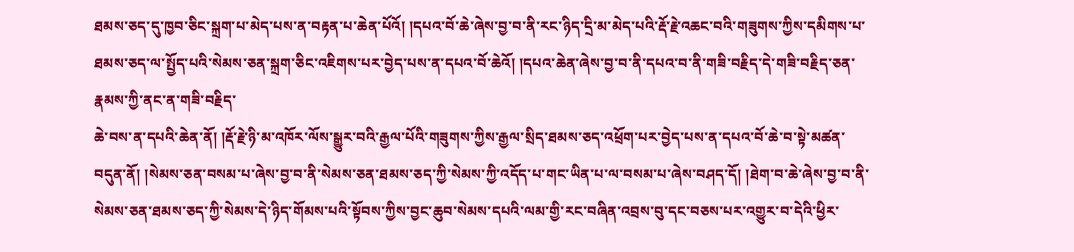ཐམས་ཅད་དུ་ཁྱབ་ཅིང་སྐྲག་པ་མེད་པས་ན་བརྟན་པ་ཆེན་པོའོ། །དཔའ་བོ་ཆེ་ཞེས་བྱ་བ་ནི་རང་ཉིད་དྲི་མ་མེད་པའི་རྡོ་རྗེ་འཆང་བའི་གཟུགས་ཀྱིས་དམིགས་པ་ཐམས་ཅད་ལ་སྤྱོད་པའི་སེམས་ཅན་སྐྲག་ཅིང་འཇིགས་པར་བྱེད་པས་ན་དཔའ་བོ་ཆེའོ། །དཔའ་ཆེན་ཞེས་བྱ་བ་ནི་དཔའ་བ་ནི་གཟི་བརྗིད་དེ་གཟི་བརྗིད་ཅན་རྣམས་ཀྱི་ནང་ན་གཟི་བརྗིད་
ཆེ་བས་ན་དཔའི་ཆེན་ནོ། །རྡོ་རྗེ་ཉི་མ་འཁོར་ལོས་སྒྱུར་བའི་རྒྱལ་པོའི་གཟུགས་ཀྱིས་རྒྱལ་སྲིད་ཐམས་ཅད་འཕྲོག་པར་བྱེད་པས་ན་དཔའ་བོ་ཆེ་བ་སྟེ་མཚན་བདུན་ནོ། །སེམས་ཅན་བསམ་པ་ཞེས་བྱ་བ་ནི་སེམས་ཅན་ཐམས་ཅད་ཀྱི་སེམས་ཀྱི་འདོད་པ་གང་ཡིན་པ་ལ་བསམ་པ་ཞེས་བཤད་དོ། །ཐེག་བ་ཆེ་ཞེས་བྱ་བ་ནི་སེམས་ཅན་ཐམས་ཅད་ཀྱི་སེམས་དེ་ཉིད་གོམས་པའི་སྟོབས་ཀྱིས་བྱང་ཆུབ་སེམས་དཔའི་ལམ་གྱི་རང་བཞིན་འབྲས་བུ་དང་བཅས་པར་འགྱུར་བ་དེའི་ཕྱིར་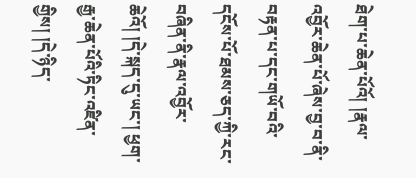ཐེག་པ་ཆེན་པོའོ། །རྣལ་འབྱོར་ཆེན་པོ་ཞེས་བྱ་བ་ནི་བརྟན་པ་དང་གཡོ་བའི་དངོས་པོ་ཐམས་ཅད་ཀྱི་རང་བཞིན་ནི་རྣལ་འབྱོར་ཆེའོ། །དེ་སྐད་དུ་ཡང་། ཕྱག་རྒྱ་ཆེན་པོའི་ཏིང་འཛིན་གྱིས། །དེ་ཉིད་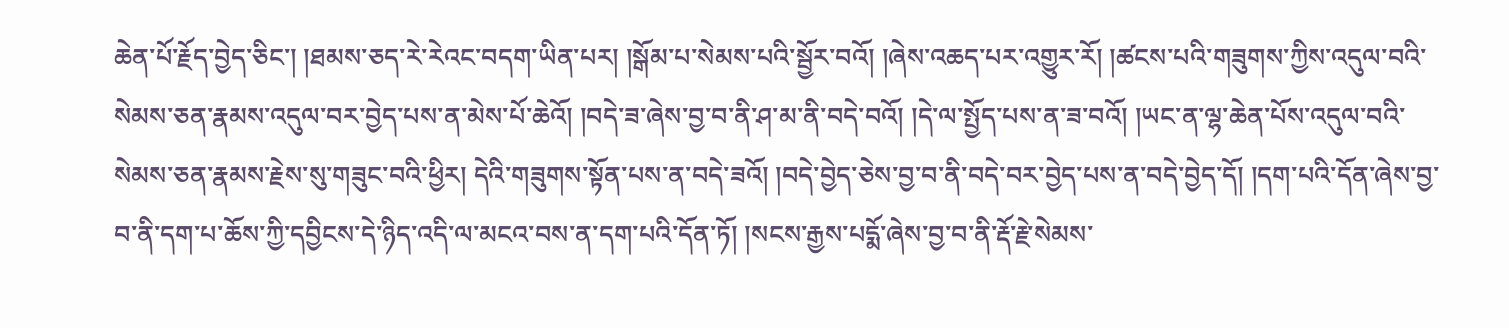ཆེན་པོ་རྗོད་བྱེད་ཅིང་། །ཐམས་ཅད་རེ་རེའང་བདག་ཡིན་པར། །སྒོམ་པ་སེམས་པའི་སྦྱོར་བའོ། །ཞེས་འཆད་པར་འགྱུར་རོ། །ཚངས་པའི་གཟུགས་ཀྱིས་འདུལ་བའི་སེམས་ཅན་རྣམས་འདུལ་བར་བྱེད་པས་ན་མེས་པོ་ཆེའོ། །བདེ་ཟ་ཞེས་བྱ་བ་ནི་ཤ་མ་ནི་བདེ་བའོ། །དེ་ལ་སྤྱོད་པས་ན་ཟ་བའོ། །ཡང་ན་ལྷ་ཆེན་པོས་འདུལ་བའི་སེམས་ཅན་རྣམས་རྗེས་སུ་གཟུང་བའི་ཕྱིར། དེའི་གཟུགས་སྟོན་པས་ན་བདེ་ཟའོ། །བདེ་བྱེད་ཅེས་བྱ་བ་ནི་བདེ་བར་བྱེད་པས་ན་བདེ་བྱེད་དོ། །དག་པའི་དོན་ཞེས་བྱ་བ་ནི་དག་པ་ཆོས་ཀྱི་དབྱིངས་དེ་ཉིད་འདི་ལ་མངའ་བས་ན་དག་པའི་དོན་ཏོ། །སངས་རྒྱས་པདྨོ་ཞེས་བྱ་བ་ནི་རྡོ་རྗེ་སེམས་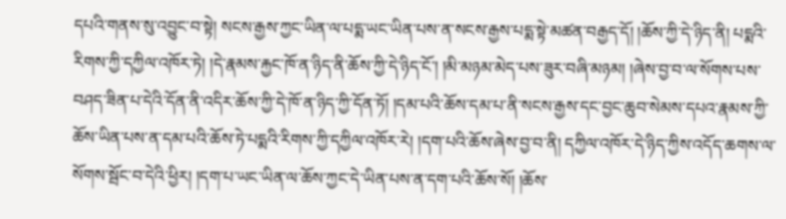དཔའི་གནས་སུ་འབྱུང་བ་སྟེ། སངས་རྒྱས་ཀྱང་ཡིན་ལ་པདྨ་ཡང་ཡིན་པས་ན་སངས་རྒྱས་པདྨ་སྟེ་མཚན་བརྒྱད་དོ། །ཆོས་ཀྱི་དེ་ཉིད་ནི། པདྨའི་རིགས་ཀྱི་དཀྱིལ་འཁོར་ཏེ། །དེ་རྣམས་རྐྱང་ཁོ་ན་ཉིད་ནི་ཆོས་ཀྱི་དེ་ཉིད་ངོ་། །མི་མཉམ་མེད་པས་ཟུར་བཞི་མཉམ། །ཞེས་བྱ་བ་ལ་སོགས་པས་བཤད་ཟིན་པ་དེའི་དོན་ནི་འདིར་ཆོས་ཀྱི་དེ་ཁོ་ན་ཉིད་ཀྱི་དོན་ཏོ། །དམ་པའི་ཆོས་དམ་པ་ནི་སངས་རྒྱས་དང་བྱང་ཆུབ་སེམས་དཔའ་རྣམས་ཀྱི་ཆོས་ཡིན་པས་ན་དམ་པའི་ཆོས་ཏེ་པདྨའི་རིགས་ཀྱི་དཀྱིལ་འཁོར་རེ། །དག་པའི་ཆོས་ཞེས་བྱ་བ་ནི། དཀྱིལ་འཁོར་དེ་ཉིད་ཀྱིས་འདོད་ཆགས་ལ་སོགས་སྦོང་བ་དེའི་ཕྱིར། །དག་པ་ཡང་ཡིན་ལ་ཆོས་ཀྱང་དེ་ཡིན་པས་ན་དག་པའི་ཆོས་སོ། །ཆོས་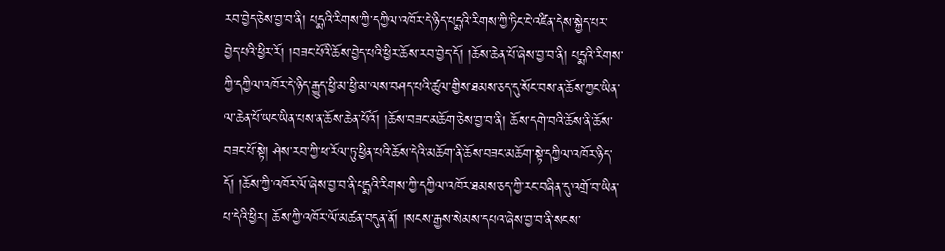རབ་བྱེད་ཅེས་བྱ་བ་ནི། པདྨའི་རིགས་ཀྱི་དཀྱིལ་འཁོར་དེ་ཉིད་པདྨའི་རིགས་ཀྱི་ཏིང་ངེ་འཛིན་དེས་སྐྱེད་པར་
བྱེད་པའི་ཕྱིར་རོ། །བཟང་པོའི་ཆོས་བྱེད་པའི་ཕྱིར་ཆོས་རབ་བྱེད་དོ། །ཆོས་ཆེན་པོ་ཞེས་བྱ་བ་ནི། པདྨའི་རིགས་ཀྱི་དཀྱིལ་འཁོར་དེ་ཉིད་རྒྱུད་ཕྱི་མ་ཕྱི་མ་ལས་བཤད་པའི་ཚུལ་གྱིས་ཐམས་ཅད་དུ་སོང་བས་ན་ཆོས་ཀྱང་ཡིན་ལ་ཆེན་པོ་ཡང་ཡིན་པས་ན་ཆོས་ཆེན་པོའོ། །ཆོས་བཟང་མཆོག་ཅེས་བྱ་བ་ནི། ཆོས་དགེ་བའི་ཆོས་ནི་ཆོས་བཟང་པོ་སྟེ། ཤེས་རབ་ཀྱི་ཕ་རོལ་ཏུ་ཕྱིན་པའི་ཆོས་དེའི་མཆོག་ནི་ཆོས་བཟང་མཆོག་སྟེ་དཀྱིལ་འཁོར་ཉིད་དོ། །ཆོས་ཀྱི་འཁོར་ལོ་ཞེས་བྱ་བ་ནི་པདྨའི་རིགས་ཀྱི་དཀྱིལ་འཁོར་ཐམས་ཅད་ཀྱི་རང་བཞིན་དུ་འགྲོ་བ་ཡིན་པ་དེའི་ཕྱིར། ཆོས་ཀྱི་འཁོར་ལོ་མཚན་བདུན་ནོ། །སངས་རྒྱས་སེམས་དཔའ་ཞེས་བྱ་བ་ནི་སངས་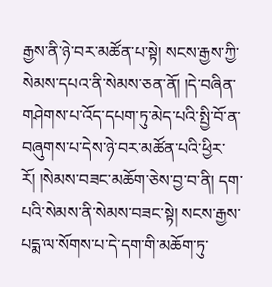རྒྱས་ནི་ཉེ་བར་མཚོན་པ་སྟེ། སངས་རྒྱས་ཀྱི་སེམས་དཔའ་ནི་སེམས་ཅན་ནོ། །དེ་བཞིན་གཤེགས་པ་འོད་དཔག་ཏུ་མེད་པའི་སྤྱི་བོ་ན་བཞུགས་པ་དེས་ཉེ་བར་མཚོན་པའི་ཕྱིར་རོ། །སེམས་བཟང་མཆོག་ཅེས་བྱ་བ་ནི། དག་པའི་སེམས་ནི་སེམས་བཟང་སྟེ། སངས་རྒྱས་པདྨ་ལ་སོགས་པ་དེ་དག་གི་མཆོག་ཏུ་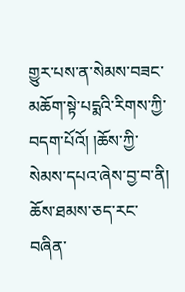གྱུར་པས་ན་སེམས་བཟང་མཆོག་སྟེ་པདྨའི་རིགས་ཀྱི་བདག་པོའོ། །ཆོས་ཀྱི་སེམས་དཔའ་ཞེས་བྱ་བ་ནི། ཆོས་ཐམས་ཅད་རང་བཞིན་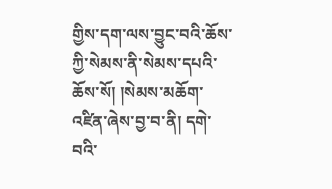གྱིས་དག་ལས་བྱུང་བའི་ཆོས་ཀྱི་སེམས་ནི་སེམས་དཔའི་ཆོས་སོ། །སེམས་མཆོག་འཛིན་ཞེས་བྱ་བ་ནི། དགེ་བའི་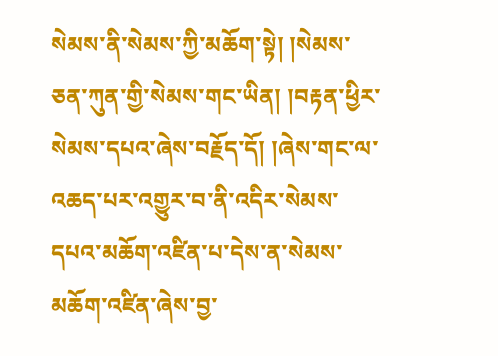སེམས་ནི་སེམས་ཀྱི་མཆོག་སྟེ། །སེམས་ཅན་ཀུན་གྱི་སེམས་གང་ཡིན། །བརྟན་ཕྱིར་སེམས་དཔའ་ཞེས་བརྗོད་དོ། །ཞེས་གང་ལ་འཆད་པར་འགྱུར་བ་ནི་འདིར་སེམས་དཔའ་མཆོག་འཛིན་པ་དེས་ན་སེམས་མཆོག་འཛིན་ཞེས་བྱ་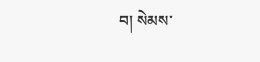བ། སེམས་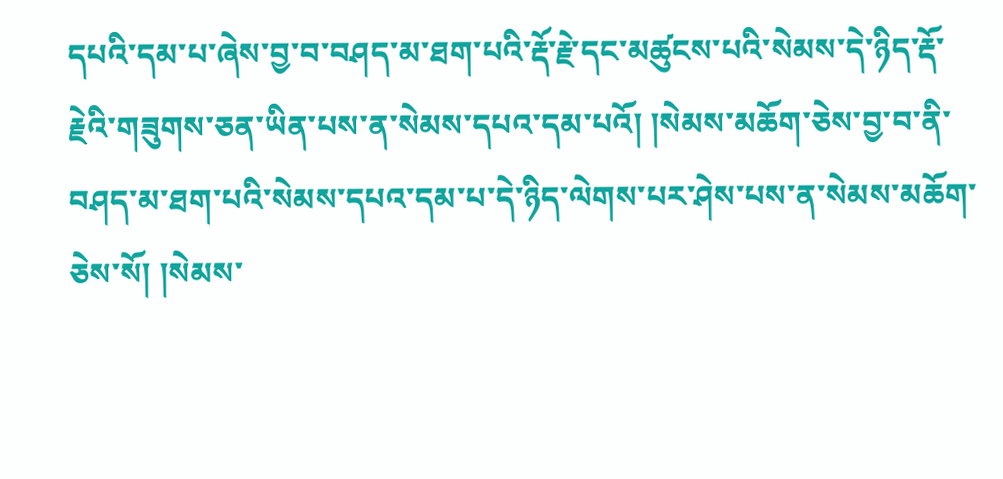དཔའི་དམ་པ་ཞེས་བྱ་བ་བཤད་མ་ཐག་པའི་རྡོ་རྗེ་དང་མཚུངས་པའི་སེམས་དེ་ཉིད་རྡོ་རྗེའི་གཟུགས་ཅན་ཡིན་པས་ན་སེམས་དཔའ་དམ་པའོ། །སེམས་མཆོག་ཅེས་བྱ་བ་ནི་བཤད་མ་ཐག་པའི་སེམས་དཔའ་དམ་པ་དེ་ཉིད་ལེགས་པར་ཤེས་པས་ན་སེམས་མཆོག་ཅེས་སོ། །སེམས་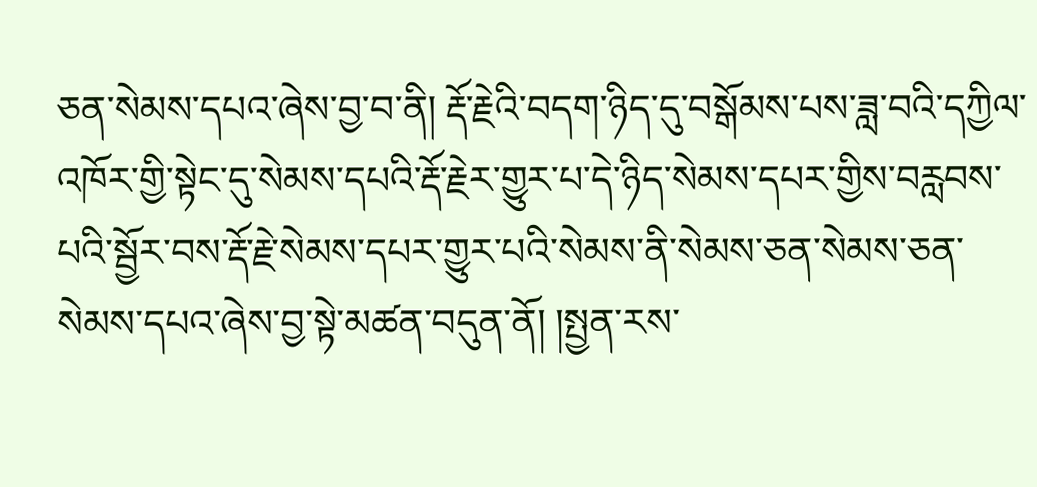ཅན་སེམས་དཔའ་ཞེས་བྱ་བ་ནི། རྡོ་རྗེའི་བདག་ཉིད་དུ་བསྒོམས་པས་ཟླ་བའི་དཀྱིལ་འཁོར་གྱི་སྟེང་དུ་སེམས་དཔའི་རྡོ་རྗེར་གྱུར་པ་དེ་ཉིད་སེམས་དཔར་གྱིས་བརླབས་པའི་སྦྱོར་བས་རྡོ་རྗེ་སེམས་དཔར་གྱུར་པའི་སེམས་ནི་སེམས་ཅན་སེམས་ཅན་སེམས་དཔའ་ཞེས་བྱ་སྟེ་མཚན་བདུན་ནོ། །སྤྱན་རས་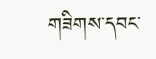གཟིགས་དབང་